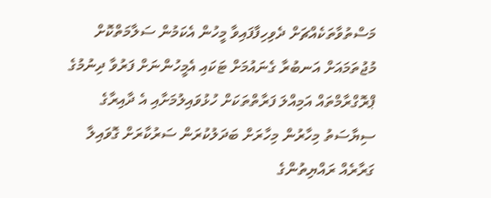މަސްތުވާތަކެއްޗަށް ދެވިހިފާފައިވާ މީހުން އެކަމުން ސަލާމަތްކޮށް މުޖުތަމައަށް އަނބުރާ ގެނައުމަށް ޓަކައި އެމީހުންނަށް ފަރުވާ ދިނުމުގެ ޕްރޮގްރާމްތައް އަމިއްލަ ފަރާތްތަކަށް ހުޅުވައިލުމަށާއި އެ ދާއިރާގެ ސިޔާސަތު މިހާރުން މިހާރަށް ބަދަލުކުރަން ސަރުކާރަށް ގޮވައިލާ ގަރާރެއް ރައްޔިތުންގެ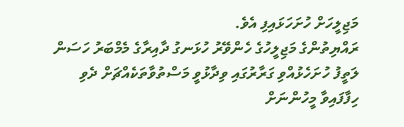މަޖިލީހަށް ހުށަހަޅައިފި އެވެ.
ރައްޔިތުންގެ މަޖިލީހުގެ ހެންވޭރު ހުޅަނގު ދާއިރާގެ މެމްބަރު ހަސަން ލަތީފު ހުށަހެޅުއްވި ގަރާރުގައި ވިދާޅުވީ މަސްތުވާތަކެއްޗަށް ދެވި ހިފާފައިވާ މީހުންނަށް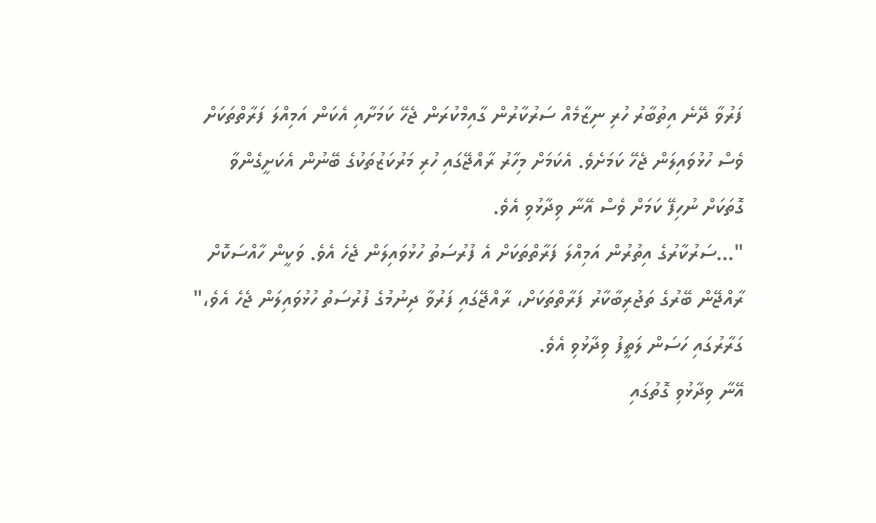ފަރުވާ ދޭނެ އިތުބާރު ހުރި ނިޒާމެއް ސަރުކާރުން ގާއިމްކުރަން ޖެހޭ ކަމަށާއި އެކަން އަމިއްލަ ފަރާތްތަކަށް ވެސް ހުޅުވައިލަން ޖެހޭ ކަމަށެވެ. އެކަމަށް މިހާރު ރާއްޖޭގައި ހުރި މަރުކަޒުތަކުގެ ބޭނުން އެކަށީގެންވާ ގޮތަކަށް ނުހިފޭ ކަމަށް ވެސް އޭނާ ވިދާޅުވި އެވެ.
"…ސަރުކާރުގެ އިތުރުން އަމިއްލަ ފަރާތްތަކަށް އެ ފުރުސަތު ހުޅުވައިލަން ޖެހެ އެވެ. ވަކީން ހާއްސަކޮށް ރާއްޖޭން ބޭރުގެ ތަޖުރިބާކާރު ފަރާތްތަކަށް، ރާއްޖޭގައި ފަރުވާ ދިނުމުގެ ފުރުސަތު ހުޅުވައިލަން ޖެހެ އެވެ،" ގަރާރުގައި ހަސަން ލަތީފު ވިދާޅުވި އެވެ.
އޭނާ ވިދާޅުވި ގޮތުގައި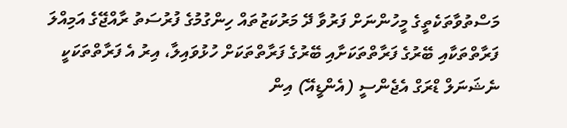މަސްތުވާތަކެތީގެ މީހުންނަށް ފަރުވާ ދޭ މަރުކަޒުތައް ހިންގުމުގެ ފުރުސަތު ރާއްޖޭގެ އަމިއްލަ ފަރާތްތަކާއި ބޭރުގެ ފަރާތްތަކަށާއި ބޭރުގެ ފަރާތްތަކަށް ހުޅުވައިލާ، އިރު އެ ފަރާތްތަކަކީ ނެޝަނަލް ޑްރަގް އެޖެންސީ (އެންޑީއޭ) އިން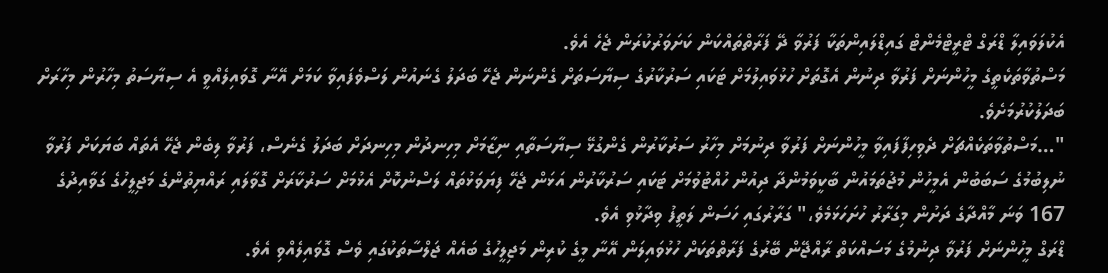އެކުލަވައިލާ ޑްރަގް ޓްރީޓްމެންޓް ގައިޑްލައިންތަކާ ފަރުވާ ދޭ ފަރާތްތައްކަން ކަށަވަރުކުރަން ޖެހެ އެވެ.
މަސްތުވާތަކެތީގެ މީހުންނަށް ފަރުވާ ދިނުން އެގޮތަށް ހުޅުވައިލުމަށް ޓަކައި ސަރުކާރުގެ ސިޔާސަތަށް ގެންނަން ޖެހޭ ބަދަލު ގެނައުން ލަސްވެފައިވާ ކަމަށް އޭނާ ގޮވައިލެއްވީ އެ ސިޔާސަތު މިހާރުން މިހާރަށް ބަދަލުކުރުމަށެވެ.
"…މަސްތުވާތަކެއްޗަށް ދެވިހިފާފައިވާ މީހުންނަށް ފަރުވާ ދިނުމަށް މިހާރު ސަރުކާރުން ގެންގުޅޭ ސިޔާސަތާއި ނިޒާމަށް މިހިނދުން މިހިނދަށް ބަދަލު ގެނެސް، ފަރުވާ ލިބެން ޖެހޭ އެތައް ބަޔަކަށް ފަރުވާ ނުލިބުމުގެ ސަބަބުން އެމީހުން މުޖުތަމައުން ބާކީވަމުންދާ ދިއުން ހުއްޓުވުމަށް ޓަކައި ސަރުކާރުން އަޅަން ޖެހޭ ފިޔަވަޅުތައް ލަސްނުކޮށް އެޅުމަށް ސަރުކާރަށް ގޮވާލައި ރައްޔިތުންގެ މަޖިލީހުގެ ގަވާއިދުގެ 167 ވަނަ މާއްދާގެ ދަށުން މިގަރާރު ހުށަހަޅަމެވެ،" ގަރާރުގައި ހަސަން ލަތީފު ވިދާޅުވި އެވެ.
ޑްރަގް މީހުންނަށް ފަރުވާ ދިނުމުގެ މަސައްކަތް ރާއްޖޭން ބޭރުގެ ފަރާތްތަކަށް ހުޅުވައިލަން އޭނާ މީގެ ކުރިން މަޖިލީހުގެ ބައެއް ޖަލްސާތަކުގައި ވެސް ގޮވައިލެއްވި އެވެ.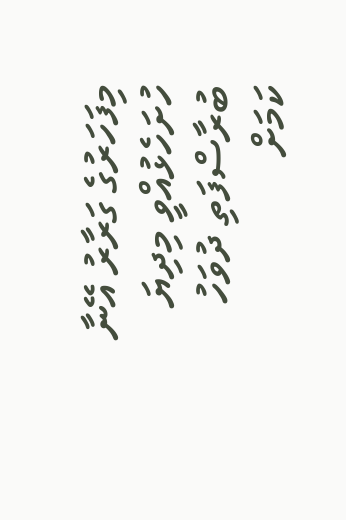މިފަހަރުގެ ގަރާރު އޭނާ ހުށަހެޅުއްވީ މިދިޔަ ބުރާސްފަތި ދުވަހު ކަމަށް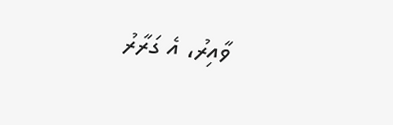ވާއިރު، އެ ގަރާރު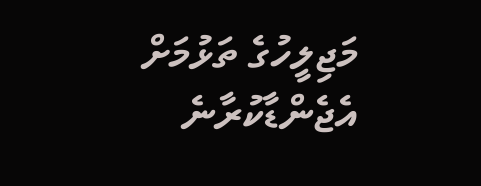މަޖިލީހުގެ ތަޅުމަށް އެޖެންޑާކުރާނެ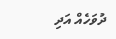ދުވަހެއް އަދި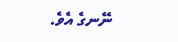ނޭނގެ އެވެ.